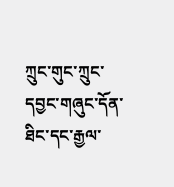ཀྲུང་གུང་ཀྲུང་དབྱང་གཞུང་དོན་ཐིང་དང་རྒྱལ་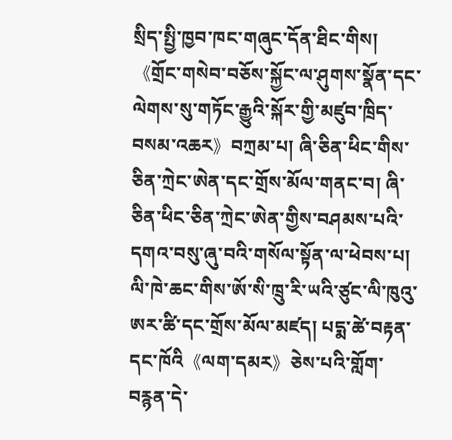སྲིད་སྤྱི་ཁྱབ་ཁང་གཞུང་དོན་ཐིང་གིས། 《གྲོང་གསེབ་བཅོས་སྐྱོང་ལ་ཤུགས་སྣོན་དང་ལེགས་སུ་གཏོང་རྒྱུའི་སྐོར་གྱི་མཛུབ་ཁྲིད་བསམ་འཆར》བཀྲམ་པ། ཞི་ཅིན་ཕིང་གིས་ཅིན་ཀྲེང་ཨེན་དང་གྲོས་མོལ་གནང་བ། ཞི་ཅིན་ཕིང་ཅིན་ཀྲེང་ཨེན་གྱིས་བཤམས་པའི་དགའ་བསུ་ཞུ་བའི་གསོལ་སྟོན་ལ་ཕེབས་པ། ལི་ཁེ་ཆང་གིས་ཨོ་སི་ཁྲུ་རི་ཡའི་ཙུང་ལི་ཁུའུ་ཨར་ཚི་དང་གྲོས་མོལ་མཛད། པདྨ་ཚེ་བརྟན་དང་ཁོའི《ལག་དམར》ཅེས་པའི་གློག་བརྙན་དེ་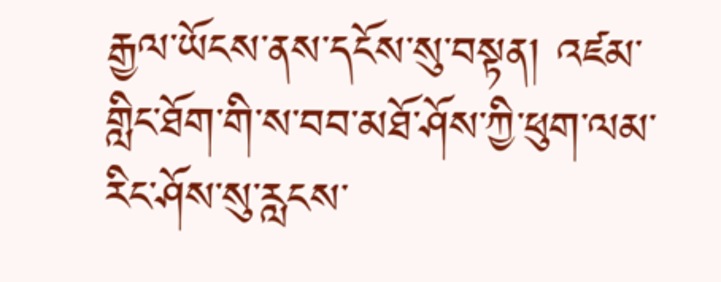རྒྱལ་ཡོངས་ནས་དངོས་སུ་བསྟན། འཛམ་གླིང་ཐོག་གི་ས་བབ་མཐོ་ཤོས་ཀྱི་ཕུག་ལམ་རིང་ཤོས་སུ་རླངས་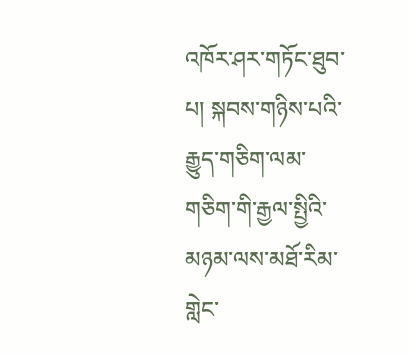འཁོར་ཤར་གཏོང་ཐུབ་པ། སྐབས་གཉིས་པའི་རྒྱུད་གཅིག་ལམ་གཅིག་གི་རྒྱལ་སྤྱིའི་མཉམ་ལས་མཐོ་རིམ་གླེང་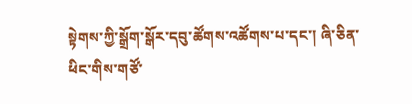སྟེགས་ཀྱི་སྒྲོག་སྒོར་དབུ་ཚོགས་འཚོགས་པ་དང་། ཞི་ཅིན་ཕིང་གིས་གཙོ་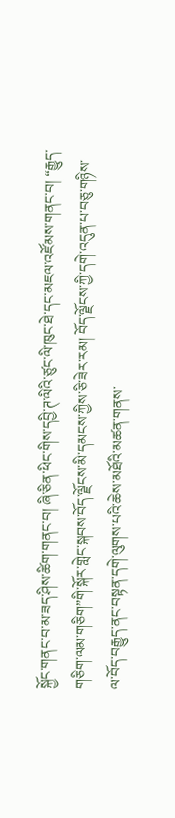སྐྱོང་གནང་བ་མ་ཟད་ཤིས་ཚིག་གནང་བ། ཞི་ཅིན་ཕིང་གིས་དབྱི་ཊ་ལིའི་ཙུང་ལི་ཁུང་ཐེ་དང་མཇལ་འཛོམས་གནང་བ། “རྒྱུད་གཅིག་ལམ་གཅིག”གི་སྐོར་གླེང་སྐབས་བོད་ལྗོངས་མི་དམངས་ཀྱིས་ཅི་ཟེར་རམ། བོད་ལྗོངས་ཀྱི་དགེ་འདུན་པ་བཅུ་གཉིས་ལ་བོད་བརྒྱུད་ནང་བསྟན་དགེ་ལུགས་པའི་ཆེས་མཐོའི་མཚན་གནས་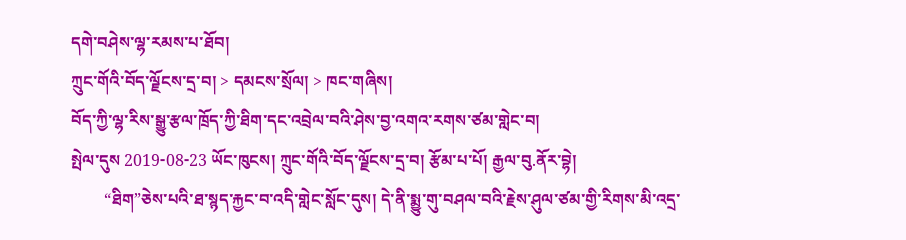དགེ་བཤེས་ལྷ་རམས་པ་ཐོབ།
ཀྲུང་གོའི་བོད་ལྗོངས་དྲ་བ། > དམངས་སྲོལ། > ཁང་གཞིས།
བོད་ཀྱི་ལྷ་རིས་སྒྱུ་རྩལ་ཁྲོད་ཀྱི་ཐིག་དང་འབྲེལ་བའི་ཤེས་བྱ་འགའ་རགས་ཙམ་གླེང་བ།
སྤེལ་དུས 2019-08-23 ཡོང་ཁུངས། ཀྲུང་གོའི་བོད་ལྗོངས་དྲ་བ། རྩོམ་པ་པོ། རྒྱལ་བུ.ནོར་བྷེ།
        “ཐིག”ཅེས་པའི་ཐ་སྙད་རྐྱང་བ་འདི་གླེང་སློང་དུས། དེ་ནི་སྨྱུ་གུ་བཤལ་བའི་རྗེས་ཤུལ་ཙམ་གྱི་རིགས་མི་འདྲ་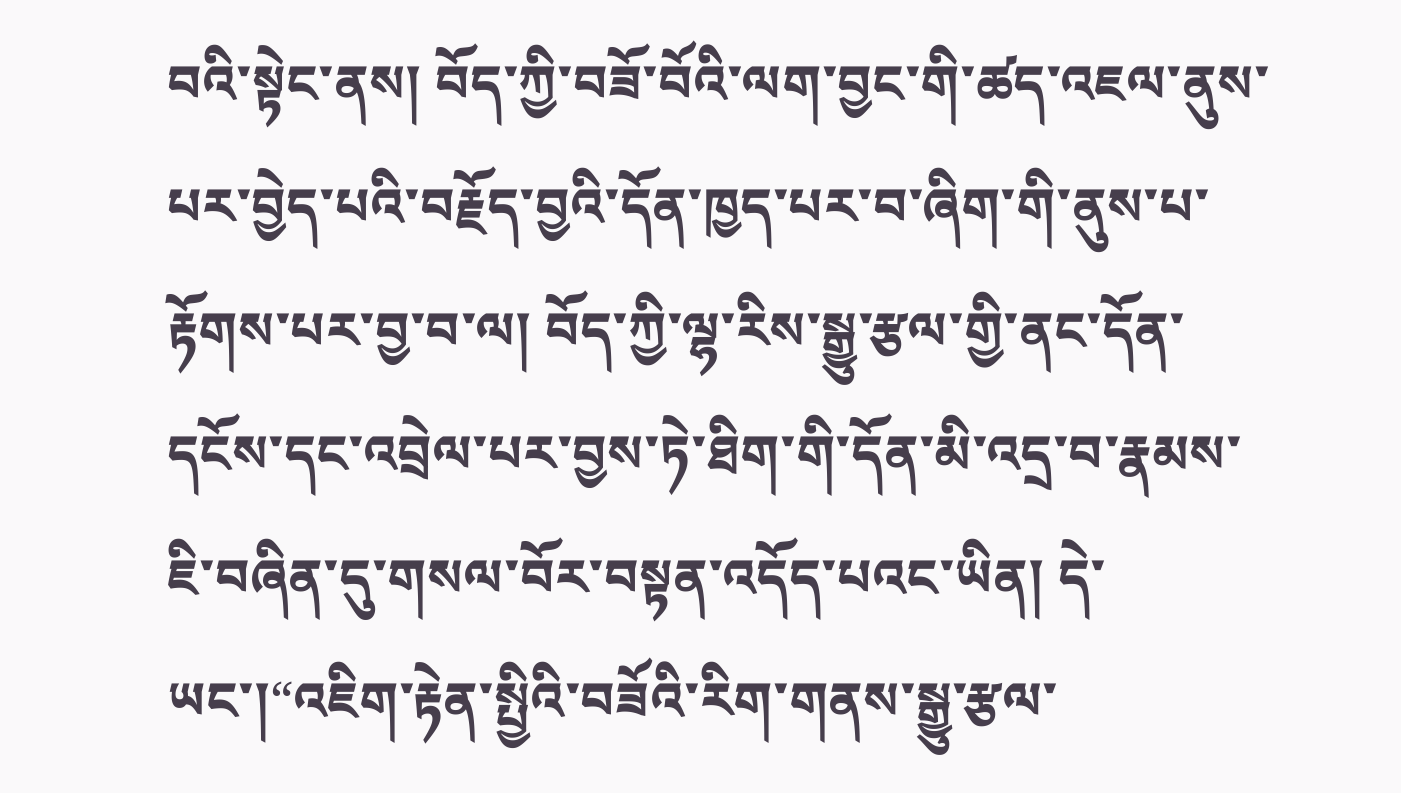བའི་སྟེང་ནས། བོད་ཀྱི་བཟོ་བོའི་ལག་བྱང་གི་ཚད་འཇལ་ནུས་པར་བྱེད་པའི་བརྗོད་བྱའི་དོན་ཁྱད་པར་བ་ཞིག་གི་ནུས་པ་རྟོགས་པར་བྱ་བ་ལ། བོད་ཀྱི་ལྷ་རིས་སྒྱུ་རྩལ་གྱི་ནང་དོན་དངོས་དང་འབྲེལ་པར་བྱས་ཏེ་ཐིག་གི་དོན་མི་འདྲ་བ་རྣམས་ཇི་བཞིན་དུ་གསལ་བོར་བསྟན་འདོད་པའང་ཡིན། དེ་ཡང་།“འཇིག་རྟེན་སྤྱིའི་བཟོའི་རིག་གནས་སྒྱུ་རྩལ་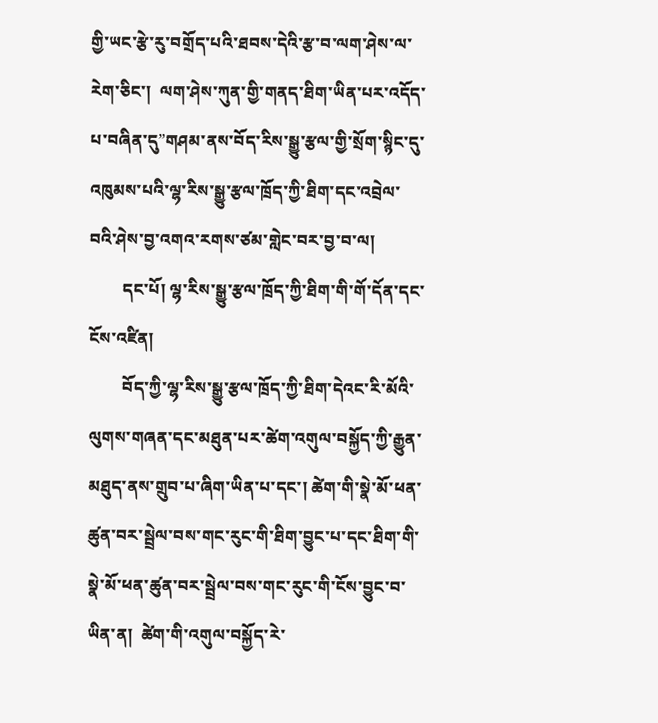གྱི་ཡང་རྩེ་རུ་བགྲོད་པའི་ཐབས་དེའི་རྩ་བ་ལག་ཤེས་ལ་རེག་ཅིང་།  ལག་ཤེས་ཀུན་གྱི་གནད་ཐིག་ཡིན་པར་འདོད་པ་བཞིན་དུ”གཤམ་ནས་བོད་རིས་སྒྱུ་རྩལ་གྱི་སྲོག་སྙིང་དུ་འཁུམས་པའི་ལྷ་རིས་སྒྱུ་རྩལ་ཁྲོད་ཀྱི་ཐིག་དང་འབྲེལ་བའི་ཤེས་བྱ་འགའ་རགས་ཙམ་གླེང་བར་བྱ་བ་ལ།
        དང་པོ། ལྷ་རིས་སྒྱུ་རྩལ་ཁྲོད་ཀྱི་ཐིག་གི་གོ་དོན་དང་ངོས་འཛིན།
        བོད་ཀྱི་ལྷ་རིས་སྒྱུ་རྩལ་ཁྲོད་ཀྱི་ཐིག་དེའང་རི་མོའི་ལུགས་གཞན་དང་མཐུན་པར་ཚེག་འགུལ་བསྐྱོད་ཀྱི་རྒྱུན་མཐུད་ནས་གྲུབ་པ་ཞིག་ཡིན་པ་དང་། ཚེག་གི་སྣེ་མོ་ཕན་ཚུན་བར་སྦྲེལ་བས་གང་རུང་གི་ཐིག་བྱུང་པ་དང་ཐིག་གི་སྣེ་མོ་ཕན་ཚུན་བར་སྦྲེལ་བས་གང་རུང་གི་ངོས་བྱུང་བ་ཡིན་ན།  ཚེག་གི་འགུལ་བསྐྱོད་རེ་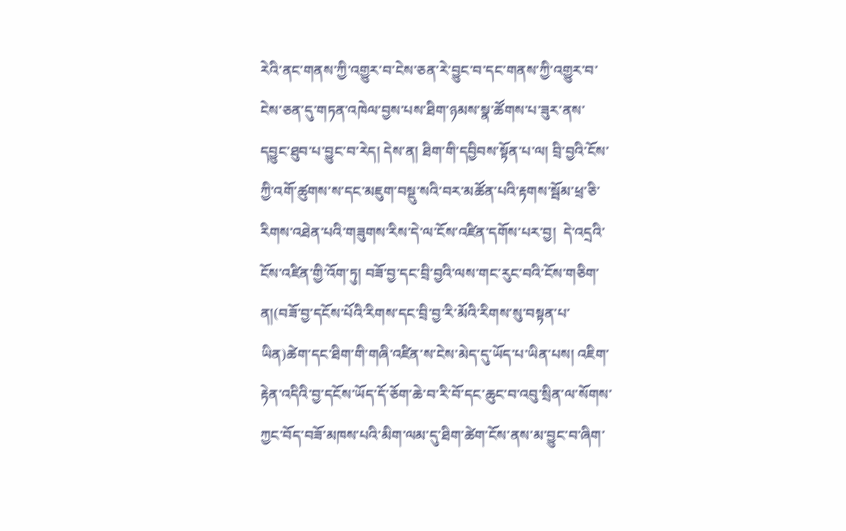རེའི་ནང་གནས་ཀྱི་འགྱུར་བ་ངེས་ཅན་རེ་བྱུང་བ་དང་གནས་ཀྱི་འགྱུར་བ་ངེས་ཅན་དུ་གཏན་འཁེལ་བྱས་པས་ཐིག་ཉམས་སྣ་ཚོགས་པ་ཟུར་ནས་དབྱུང་ཐུབ་པ་བྱུང་བ་རེད། དེས་ན། ཐིག་གི་དབྱིབས་སྟོན་པ་ལ། བྲི་བྱའི་ངོས་ཀྱི་འགོ་ཚུགས་ས་དང་མཇུག་བསྡུ་སའི་བར་མཚོན་པའི་རྟགས་སྦོམ་ཕྲ་ཅི་རིགས་འཐེན་པའི་གཟུགས་རིས་དེ་ལ་ངོས་འཛིན་དགོས་པར་བྱ།  དེ་འདྲའི་ངོས་འཛིན་གྱི་འོག་ཏུ། བཟོ་བྱ་དང་བྲི་བྱའི་ལས་གང་རུང་བའི་ངོས་གཅིག་ན།(བཟོ་བྱ་དངོས་པོའི་རིགས་དང་བྲི་བྱ་རི་མོའི་རིགས་སུ་བསྟན་པ་ཡིན)ཚེག་དང་ཐིག་གི་གཞི་འཛིན་ས་ངེས་མེད་དུ་ཡོད་པ་ཡིན་པས། འཇིག་རྟེན་འདིའི་བྱ་དངོས་ཡོད་དོ་ཅོག་ཆེ་བ་རི་བོ་དང་ཆུང་བ་འབུ་སྲིན་ལ་སོགས་ཀྱང་བོད་བཟོ་མཁས་པའི་མིག་ལམ་དུ་ཐིག་ཚེག་ངོས་ནས་མ་བྱུང་བ་ཞིག་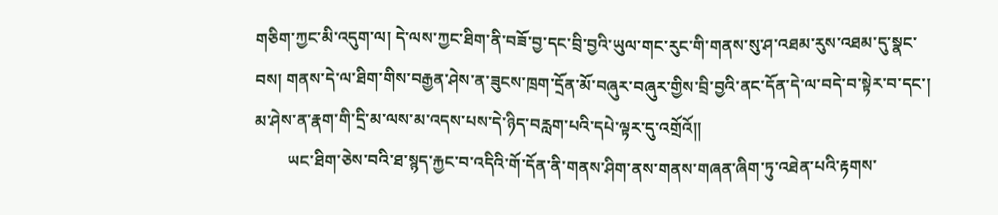གཅིག་ཀྱང་མི་འདུག་ལ། དེ་ལས་ཀྱང་ཐིག་ནི་བཟོ་བྱ་དང་བྲི་བྱའི་ཡུལ་གང་རུང་གི་གནས་སུ་ཤ་འཐམ་རུས་འཐམ་དུ་སྣང་བས། གནས་དེ་ལ་ཐིག་གིས་བརྒྱན་ཤེས་ན་ཟུངས་ཁྲག་དྲོན་མོ་བཞུར་བཞུར་གྱིས་བྲི་བྱའི་ནང་དོན་དེ་ལ་བདེ་བ་སྟེར་བ་དང་།  མ་ཤེས་ན་རྣག་གི་དྲི་མ་ལས་མ་འདས་པས་དེ་ཉིད་བརླག་པའི་དཔེ་ལྟར་དུ་འགྲོའོ།།
        ཡང་ཐིག་ཅེས་བའི་ཐ་སྙད་རྐྱང་བ་འདིའི་གོ་དོན་ནི་གནས་ཤིག་ནས་གནས་གཞན་ཞིག་ཏུ་འཐེན་པའི་རྟགས་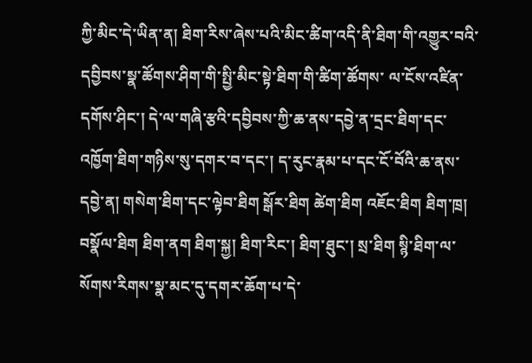ཀྱི་མིང་དེ་ཡིན་ན། ཐིག་རིས་ཞེས་པའི་མིང་ཚིག་འདི་ནི་ཐིག་གི་འགྱུར་བའི་དབྱིབས་སྣ་ཚོགས་ཤིག་གི་སྤྱི་མིང་སྟེ་ཐིག་གི་ཚིག་ཚོགས་ ལ་ངོས་འཛིན་དགོས་ཤིང་། དེ་ལ་གཞི་རྩའི་དབྱིབས་ཀྱི་ཆ་ནས་དབྱེ་ན་དྲང་ཐིག་དང་འཁྱོག་ཐིག་གཉིས་སུ་དགར་བ་དང་། ད་རུང་རྣམ་པ་དང་ངོ་བོའི་ཆ་ནས་དབྱེ་ན། གསེག་ཐིག་དང་ལྟེབ་ཐིག སྒོར་ཐིག ཚེག་ཐིག འཇོང་ཐིག ཐིག་ཁྲ། བསྣོལ་ཐིག ཐིག་ནག ཐིག་སྐྱ། ཐིག་རིང་། ཐིག་ཐུང་། སྲ་ཐིག སྙི་ཐིག་ལ་སོགས་རིགས་སྣ་མང་དུ་དགར་ཆོག་པ་དེ་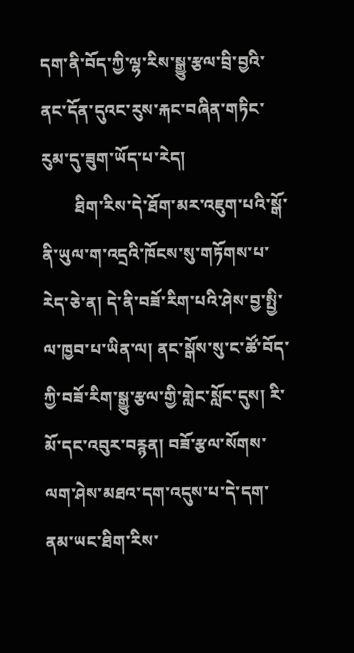དག་ནི་བོད་ཀྱི་ལྷ་རིས་སྒྱུ་རྩལ་བྲི་བྱའི་ནང་དོན་དུའང་རུས་རྐང་བཞིན་གཏིང་རུམ་དུ་ཟུག་ཡོད་པ་རེད།
        ཐིག་རིས་དེ་ཐོག་མར་འཇུག་པའི་སྒོ་ནི་ཡུལ་ག་འདྲའི་ཁོངས་སུ་གཏོགས་པ་རེད་ཅེ་ན། དེ་ནི་བཟོ་རིག་པའི་ཤེས་བྱ་སྤྱི་ལ་ཁྱབ་པ་ཡིན་ལ། ནང་སྒོས་སུ་ང་ཚོ་བོད་ཀྱི་བཟོ་རིག་སྒྱུ་རྩལ་གྱི་གླེང་སློང་དུས། རི་མོ་དང་འབུར་བརྙན། བཟོ་རྩལ་སོགས་ལག་ཤེས་མཐའ་དག་འདུས་པ་དེ་དག་ནམ་ཡང་ཐིག་རིས་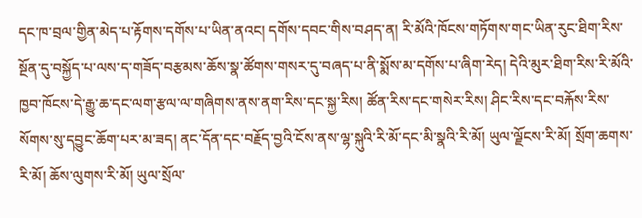དང་ཁ་བྲལ་གྱིན་མེད་པ་རྟོགས་དགོས་པ་ཡིན་ནའང། དགོས་དབང་གིས་བཤད་ན། རི་མོའི་ཁོངས་གཏོགས་གང་ཡིན་རུང་ཐིག་རིས་སྔོན་དུ་བསྐྱོད་པ་ལས་ད་གཟོད་བརྩམས་ཆོས་སྣ་ཚོགས་གསར་དུ་བཞད་པ་ནི་སྨོས་མ་དགོས་པ་ཞིག་རེད། དེའི་མུར་ཐིག་རིས་རི་མོའི་ཁྱབ་ཁོངས་དེ་རྒྱུ་ཆ་དང་ལག་རྩལ་ལ་གཞིགས་ནས་ནག་རིས་དང་སྐྱ་རིས། ཚོན་རིས་དང་གསེར་རིས། ཤིང་རིས་དང་བརྐོས་རིས་སོགས་སུ་དབྱུང་ཆོག་པར་མ་ཟད། ནང་དོན་དང་བརྗོད་བྱའི་ངོས་ནས་ལྷ་སྐུའི་རི་མོ་དང་མི་སྣའི་རི་མོ། ཡུལ་ལྗོངས་རི་མོ། སྲོག་ཆགས་རི་མོ། ཆོས་ལུགས་རི་མོ། ཡུལ་སྲོལ་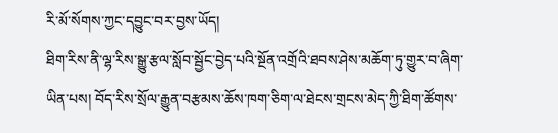རི་མོ་སོགས་ཀྱང་དབྱུང་བར་བྱས་ཡོད།
ཐིག་རིས་ནི་ལྷ་རིས་སྒྱུ་རྩལ་སློབ་སྦྱོང་བྱེད་པའི་སྔོན་འགྲོའི་ཐབས་ཤེས་མཆོག་ཏུ་གྱུར་བ་ཞིག་ཡིན་པས། བོད་རིས་སྲོལ་རྒྱུན་བརྩམས་ཆོས་ཁག་ཅིག་ལ་ཐེངས་གྲངས་མེད་ཀྱི་ཐིག་ཚོགས་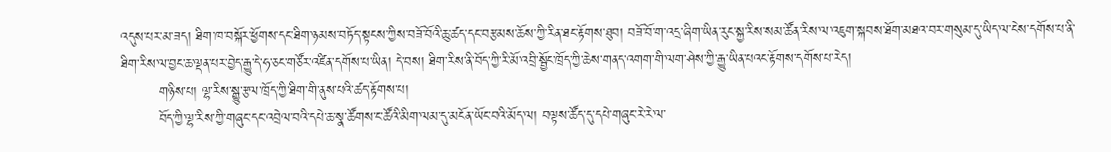འདུས་པར་མ་ཟད། ཐིག་ཁ་བསྐོར་ཕྱོགས་དང་ཐིག་ཉམས་བཏོད་སྟངས་ཀྱིས་བཟོ་བོའི་ཆུ་ཚད་དང་བརྩམས་ཆོས་ཀྱི་རིན་ཐང་རྟོགས་ཐུབ། བཟོ་བོ་ག་འདྲ་ཞིག་ཡིན་རུང་སྐྱ་རིས་སམ་ཚོན་རིས་ལ་འཇུག་སྐབས་ཐོག་མཐའ་བར་གསུམ་དུ་ཡིད་ལ་ངེས་དགོས་པ་ནི་ཐིག་རིས་ལ་བྱང་ཆ་ལྡན་པར་བྱེད་རྒྱུ་དེ་ཧ་ཅང་གཙོར་འཛིན་དགོས་པ་ཡིན། དེ་བས། ཐིག་རིས་ནི་བོད་ཀྱི་རི་མོ་འབྲི་སྦྱོང་ཁྲོད་ཀྱི་ཆེས་གནད་འགག་གི་ལག་ཤེས་ཀྱི་རྒྱུ་ཡིན་པའང་རྟོགས་དགོས་པ་རེད།
        གཉིས་པ། ལྷ་རིས་སྒྱུ་རྩལ་ཁྲོད་ཀྱི་ཐིག་གི་ནུས་པའི་ཚད་རྟོགས་པ།
        བོད་ཀྱི་ལྷ་རིས་ཀྱི་གཞུང་དང་འབྲེལ་བའི་དཔེ་ཆ་སྣ་ཚོགས་ང་ཚོའི་མིག་ལམ་དུ་མངོན་ཡོང་བའི་མོད་ལ། བལྟས་ཚོད་དུ་དཔེ་གཞུང་རེ་རེ་ལ་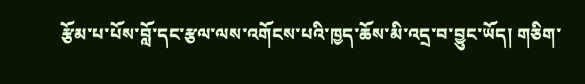རྩོམ་པ་པོས་བློ་དང་རྩལ་ལས་འགོངས་པའི་ཁྱད་ཆོས་མི་འདྲ་བ་བྱུང་ཡོད། གཅིག་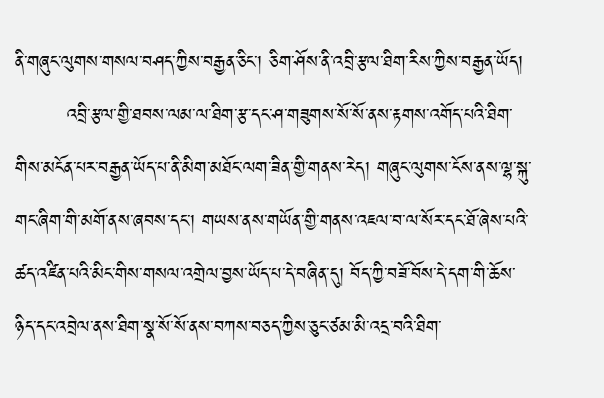ནི་གཞུང་ལུགས་གསལ་བཤད་ཀྱིས་བརྒྱན་ཅིང་། ཅིག་ཤོས་ནི་འབྲི་རྩལ་ཐིག་རིས་ཀྱིས་བརྒྱན་ཡོད།
        འབྲི་རྩལ་གྱི་ཐབས་ལམ་ལ་ཐིག་རྩ་དང་ཤ་གཟུགས་སོ་སོ་ནས་རྟགས་འགོད་པའི་ཐིག་གིས་མངོན་པར་བརྒྱན་ཡོད་པ་ནི་མིག་མཐོང་ལག་ཟིན་གྱི་གནས་རེད། གཞུང་ལུགས་ངོས་ནས་ལྷ་སྐུ་གང་ཞིག་གི་མགོ་ནས་ཞབས་དང་། གཡས་ནས་གཡོན་གྱི་གནས་འཇལ་བ་ལ་སོར་དང་ཐོ་ཞེས་པའི་ཚད་འཛིན་པའི་མིང་གིས་གསལ་འགྲེལ་བྱས་ཡོད་པ་དེ་བཞིན་དུ། བོད་ཀྱི་བཟོ་བོས་དེ་དག་གི་ཆོས་ཉིད་དང་འབྲེལ་ནས་ཐིག་སྣ་སོ་སོ་ནས་བཀས་བཅད་ཀྱིས་ཅུང་ཙམ་མི་འདྲ་བའི་ཐིག་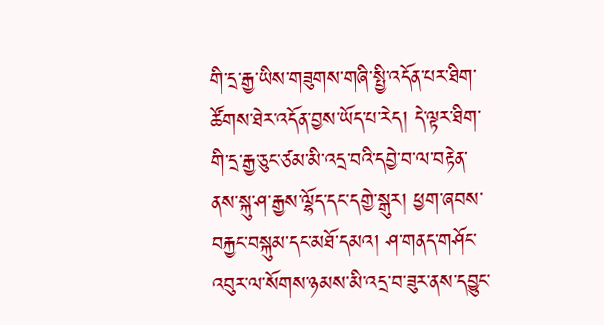གི་དྲ་རྒྱ་ཡིས་གཟུགས་གཞི་སྤྱི་འདོན་པར་ཐིག་ཚོགས་ཐེར་འདོན་བྱས་ཡོད་པ་རེད། དེ་ལྟར་ཐིག་གི་དྲ་རྒྱ་ཅུང་ཙམ་མི་འདྲ་བའི་དབྱེ་བ་ལ་བརྟེན་ནས་སྐུ་ཤ་རྒྱས་ལྷོད་དང་དགྱེ་སྒུར། ཕྱག་ཞབས་བརྐྱང་བསྐུམ་དང་མཐོ་དམའ། ཤ་གནད་གཤོང་འབུར་ལ་སོགས་ཉམས་མི་འདྲ་བ་ཟུར་ནས་དབྱུང་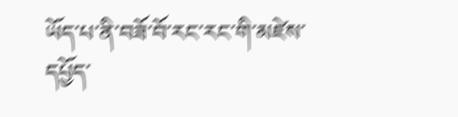ཡོད་པ་ནི་བཟོ་བོ་རང་རང་གི་མཛེས་དཔྱོད་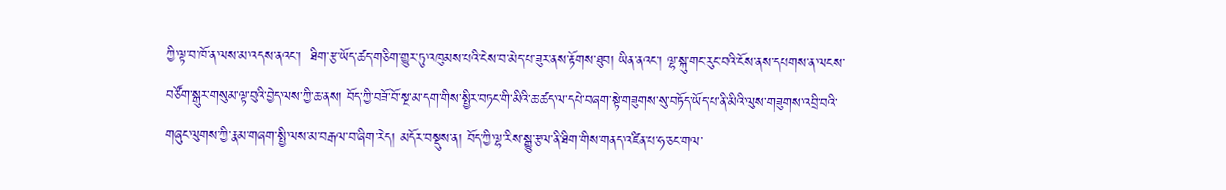ཀྱི་ལྟ་བ་ཁོ་ན་ལས་མ་འདས་ནའང་།  ཐིག་རྩ་ཡོད་ཚད་གཅིག་གྱུར་ཏུ་འཁུམས་པའི་ངེས་བ་མེད་པ་ཟུར་ནས་རྟོགས་ཐུབ། ཡིན་ནའང་། ལྷ་སྐུ་གང་རུང་བའི་ངོས་ནས་དཔགས་ན་ལངས་བཙོག་སྒུར་གསུམ་ལྟ་བུའི་བྱེད་ལས་ཀྱི་ཆ་ནས། བོད་ཀྱི་བཟོ་བོ་སྔ་མ་དག་གིས་སྤྱིར་བཏང་གི་མིའི་ཆ་ཚད་ལ་དཔེ་བཞག་སྟེ་གཟུགས་སུ་བཏོད་ཡོད་པ་ནི་མིའི་ལུས་གཟུགས་འབྲི་བའི་གཞུང་ལུགས་ཀྱི་རྣམ་གཞག་སྤྱི་ལས་མ་བརྒལ་བ་ཞིག་རེད། མདོར་བསྡུས་ན། བོད་ཀྱི་ལྷ་རིས་སྒྱུ་རྩལ་ནི་ཐིག་གིས་གནད་འཛིན་པ་ཧ་ཅང་གལ་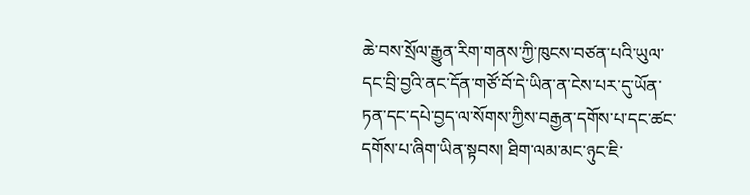ཆེ་བས་སྲོལ་རྒྱུན་རིག་གནས་ཀྱི་ཁུངས་བཙན་པའི་ཡུལ་དང་བྲི་བྱའི་ནང་དོན་གཙོ་བོ་དེ་ཡིན་ན་ངེས་པར་དུ་ཡོན་ཏན་དང་དཔེ་བྱད་ལ་སོགས་ཀྱིས་བརྒྱན་དགོས་པ་དང་ཚང་དགོས་པ་ཞིག་ཡིན་སྟབས། ཐིག་ལམ་མང་ཉུང་ཇི་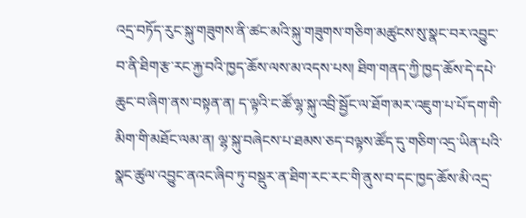འདྲ་བཏོད་རུང་སྐུ་གཟུགས་ནི་ཚང་མའི་སྐུ་གཟུགས་གཅིག་མཚུངས་སུ་སྣང་བར་འབྱུང་བ་ནི་ཐིག་རྩ་རང་རྐྱ་བའི་ཁྱད་ཆོས་ལས་མ་འདས་པས། ཐིག་གནད་ཀྱི་ཁྱད་ཆོས་དེ་དཔེ་ཆུང་བ་ཞིག་ནས་བསྟན་ན། ད་ལྟའི་ང་ཚོ་ལྷ་སྐུ་འབྲི་སྦྱོང་ལ་ཐོག་མར་འཇུག་པ་པོ་དག་གི་མིག་གི་མཐོང་ལམ་ན། ལྷ་སྐུ་བཞེངས་པ་ཐམས་ཅད་བལྟས་ཚོད་དུ་གཅིག་འདྲ་ཡིན་པའི་སྣང་ཚུལ་འབྱུང་ནའང་ཞིབ་ཏུ་བསྡུར་ན་ཐིག་རང་རང་གི་ནུས་བ་དང་ཁྱད་ཆོས་མི་འདྲ་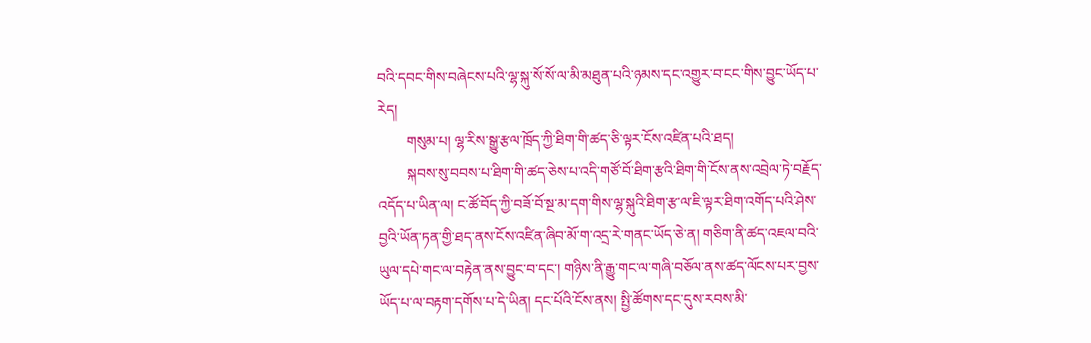བའི་དབང་གིས་བཞེངས་པའི་ལྷ་སྐུ་སོ་སོ་ལ་མི་མཐུན་པའི་ཉམས་དང་འགྱུར་བ་ངང་གིས་བྱུང་ཡོད་པ་རེད།
        གསུམ་པ། ལྷ་རིས་སྒྱུ་རྩལ་ཁྲོད་ཀྱི་ཐིག་གི་ཚད་ཅི་ལྟར་ངོས་འཛིན་པའི་ཐད།
        སྐབས་སུ་བབས་པ་ཐིག་གི་ཚད་ཅེས་པ་འདི་གཙོ་བོ་ཐིག་རྩའི་ཐིག་གི་ངོས་ནས་འབྲེལ་ཏེ་བརྗོད་འདོད་པ་ཡིན་ལ། ང་ཚོ་བོད་ཀྱི་བཟོ་བོ་སྔ་མ་དག་གིས་ལྷ་སྐུའི་ཐིག་རྩ་ལ་ཇི་ལྟར་ཐིག་འགོད་པའི་ཤེས་བྱའི་ཡོན་ཏན་གྱི་ཐད་ནས་ངོས་འཛིན་ཞིབ་མོ་ག་འདྲ་རེ་གནང་ཡོད་ཅེ་ན། གཅིག་ནི་ཚད་འཇལ་བའི་ཡུལ་དཔེ་གང་ལ་བརྟེན་ནས་བྱུང་བ་དང་། གཉིས་ནི་རྒྱུ་གང་ལ་གཞི་བཅོལ་ནས་ཚད་ལོངས་པར་བྱས་ཡོད་པ་ལ་བརྟག་དགོས་པ་དེ་ཡིན། དང་པོའི་ངོས་ནས། སྤྱི་ཚོགས་དང་དུས་རབས་མི་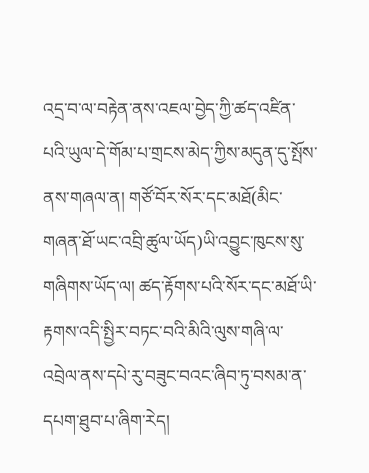འདྲ་བ་ལ་བརྟེན་ནས་འཇལ་བྱེད་ཀྱི་ཚད་འཛིན་པའི་ཡུལ་དེ་གོམ་པ་གྲངས་མེད་ཀྱིས་མདུན་དུ་སྤོས་ནས་གཞལ་ན། གཙོ་བོར་སོར་དང་མཐོ(མིང་གཞན་ཐོ་ཡང་འབྲི་ཚུལ་ཡོད)ཡི་འབྱུང་ཁུངས་སུ་གཞིགས་ཡོད་ལ། ཚད་རྟོགས་པའི་སོར་དང་མཐོ་ཡི་རྟགས་འདི་སྤྱིར་བཏང་བའི་མིའི་ལུས་གཞི་ལ་འབྲེལ་ནས་དཔེ་རུ་བཟུང་བའང་ཞིབ་ཏུ་བསམ་ན་དཔག་ཐུབ་པ་ཞིག་རེད།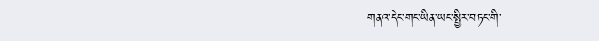གནའ་དེང་གང་ཡིན་ཡང་སྤྱིར་བཏང་གི་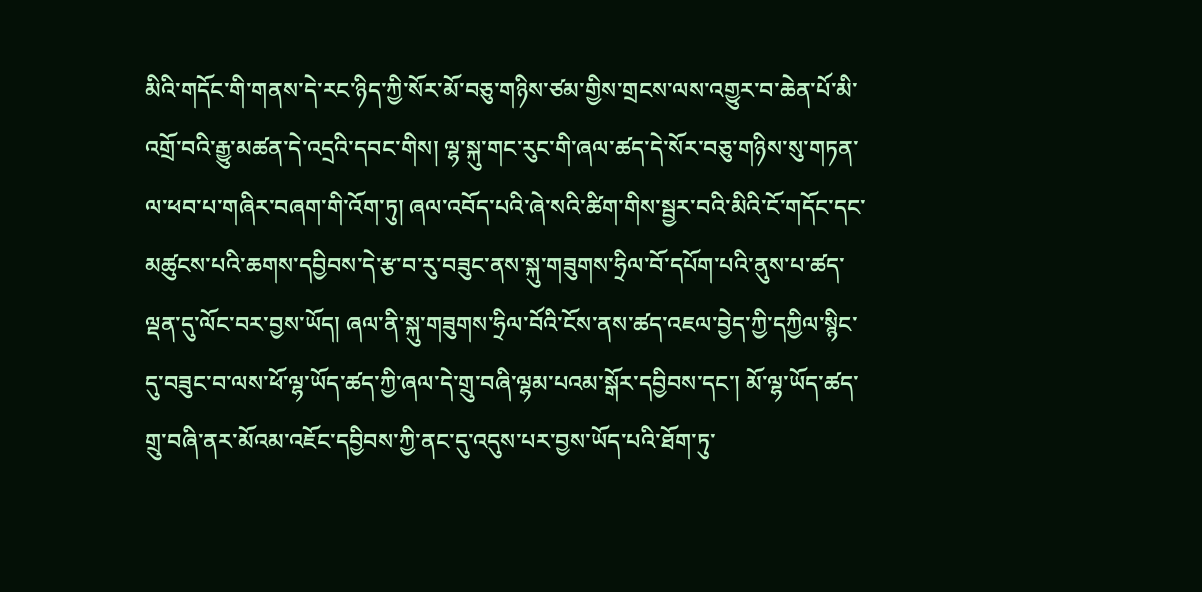མིའི་གདོང་གི་གནས་དེ་རང་ཉིད་ཀྱི་སོར་མོ་བཅུ་གཉིས་ཙམ་གྱིས་གྲངས་ལས་འགྱུར་བ་ཆེན་པོ་མི་འགྲོ་བའི་རྒྱུ་མཚན་དེ་འདྲའི་དབང་གིས། ལྷ་སྐུ་གང་རུང་གི་ཞལ་ཚད་དེ་སོར་བཅུ་གཉིས་སུ་གཏན་ལ་ཕབ་པ་གཞིར་བཞག་གི་འོག་ཏུ། ཞལ་འབོད་པའི་ཞེ་སའི་ཚིག་གིས་སྦྱར་བའི་མིའི་ངོ་གདོང་དང་མཚུངས་པའི་ཆགས་དབྱིབས་དེ་རྩ་བ་རུ་བཟུང་ནས་སྐུ་གཟུགས་ཧྲིལ་བོ་དཔོག་པའི་ནུས་པ་ཚད་ལྡན་དུ་ལོང་བར་བྱས་ཡོད། ཞལ་ནི་སྐུ་གཟུགས་ཧྲིལ་བོའི་ངོས་ནས་ཚད་འཇལ་བྱེད་ཀྱི་དཀྱིལ་སྙིང་དུ་བཟུང་བ་ལས་ཕོ་ལྷ་ཡོད་ཚད་ཀྱི་ཞལ་དེ་གྲུ་བཞི་ལྷམ་པའམ་སྒོར་དབྱིབས་དང་། མོ་ལྷ་ཡོད་ཚད་གྲུ་བཞི་ནར་མོའམ་འཇོང་དབྱིབས་ཀྱི་ནང་དུ་འདུས་པར་བྱས་ཡོད་པའི་ཐོག་ཏུ་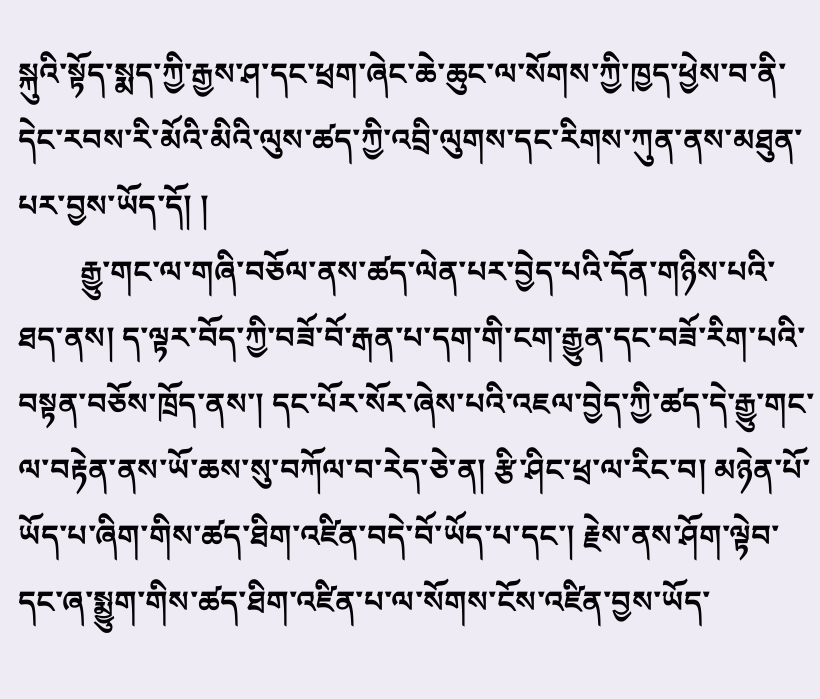སྐུའི་སྟོད་སྨད་ཀྱི་རྒྱས་ཤ་དང་ཕྲག་ཞེང་ཆེ་ཆུང་ལ་སོགས་ཀྱི་ཁྱད་ཕྱེས་བ་ནི་དེང་རབས་རི་མོའི་མིའི་ལུས་ཚད་ཀྱི་འབྲི་ལུགས་དང་རིགས་ཀུན་ནས་མཐུན་པར་བྱས་ཡོད་དོ། །
        རྒྱུ་གང་ལ་གཞི་བཅོལ་ནས་ཚད་ལེན་པར་བྱེད་པའི་དོན་གཉིས་པའི་ཐད་ནས། ད་ལྟར་བོད་ཀྱི་བཟོ་བོ་རྒན་པ་དག་གི་ངག་རྒྱུན་དང་བཟོ་རིག་པའི་བསྟན་བཅོས་ཁྲོད་ནས་། དང་པོར་སོར་ཞེས་པའི་འཇལ་བྱེད་ཀྱི་ཚད་དེ་རྒྱུ་གང་ལ་བརྟེན་ནས་ཡོ་ཆས་སུ་བཀོལ་བ་རེད་ཅེ་ན། རྩི་ཤིང་ཕྲ་ལ་རིང་བ། མཉེན་པོ་ཡོད་པ་ཞིག་གིས་ཚད་ཐིག་འཛིན་བདེ་བོ་ཡོད་པ་དང་། རྗེས་ནས་ཤོག་ལྟེབ་དང་ཞ་སྨྱུག་གིས་ཚད་ཐིག་འཛིན་པ་ལ་སོགས་ངོས་འཛིན་བྱས་ཡོད་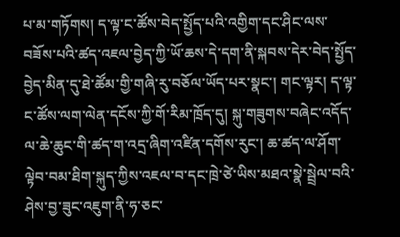པ་མ་གཏོགས། ད་ལྟ་ང་ཚོས་བེད་སྤྱོད་པའི་འགྱིག་དང་ཤིང་ལས་བཟོས་པའི་ཚད་འཇལ་བྱེད་ཀྱི་ཡོ་ཆས་དེ་དག་ནི་སྐབས་དེར་བེད་སྤྱོད་བྱེད་མིན་དུ་ཐེ་ཚོམ་གྱི་གཞི་རུ་བཅོལ་ཡོད་པར་སྣང་། གང་ལྟར། ད་ལྟ་ང་ཚོས་ལག་ལེན་དངོས་ཀྱི་གོ་རིམ་ཁྲོད་དུ། སྐུ་གཟུགས་བཞེང་འདོད་ལ་ཆེ་ཆུང་གི་ཚད་ག་འདྲ་ཞིག་འཛིན་དགོས་རུང་། ཆ་ཚད་ལ་ཤོག་ལྟེབ་བམ་ཐིག་སྐུད་ཀྱིས་འཇལ་བ་དང་ཁྲེ་ཙེ་ཡིས་མཐའ་སྣེ་སྦྲེལ་བའི་ཤེས་བྱ་ཟུང་འཇུག་ནི་ཧ་ཅང་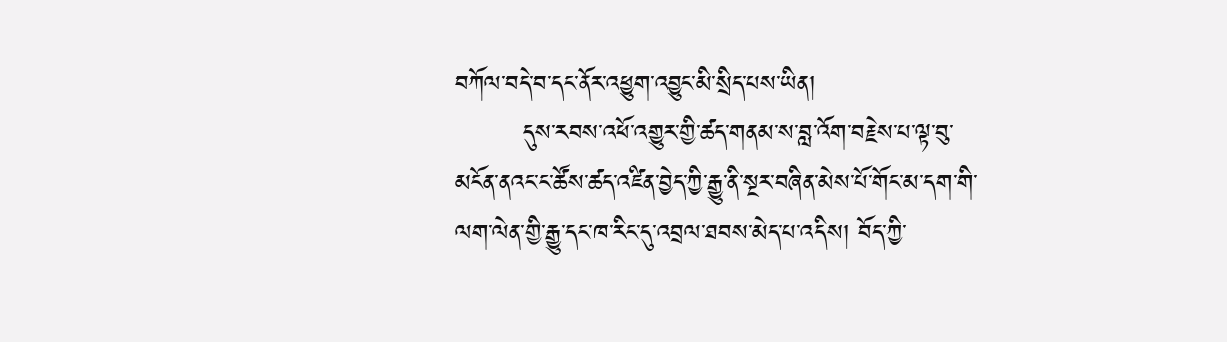བཀོལ་བདེ་བ་དང་ནོར་འཕྱུག་འབྱུང་མི་སྲིད་པས་ཡིན།
        དུས་རབས་འཕོ་འགྱུར་གྱི་ཚད་གནམ་ས་བླ་འོག་བརྗེས་པ་ལྟ་བུ་མངོན་ནའང་ང་ཚོས་ཚད་འཛིན་བྱེད་ཀྱི་རྒྱུ་ནི་སྔར་བཞིན་མེས་པོ་གོང་མ་དག་གི་ལག་ལེན་གྱི་རྒྱུ་དང་ཁ་རིང་དུ་འབྲལ་ཐབས་མེད་པ་འདིས། བོད་ཀྱི་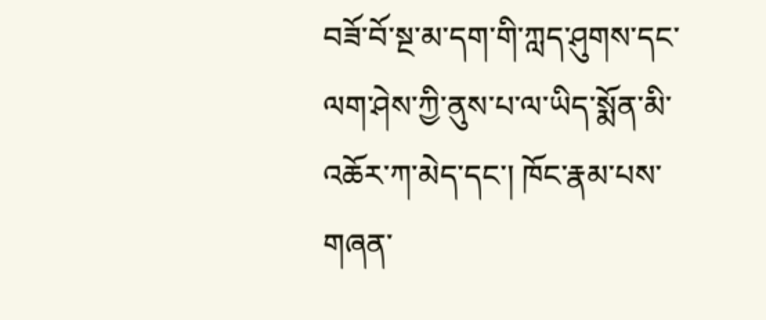བཟོ་བོ་སྔ་མ་དག་གི་ཀླད་ཤུགས་དང་ལག་ཤེས་ཀྱི་ནུས་པ་ལ་ཡིད་སྨོན་མི་འཆོར་ཀ་མེད་དང་། ཁོང་རྣམ་པས་གཞན་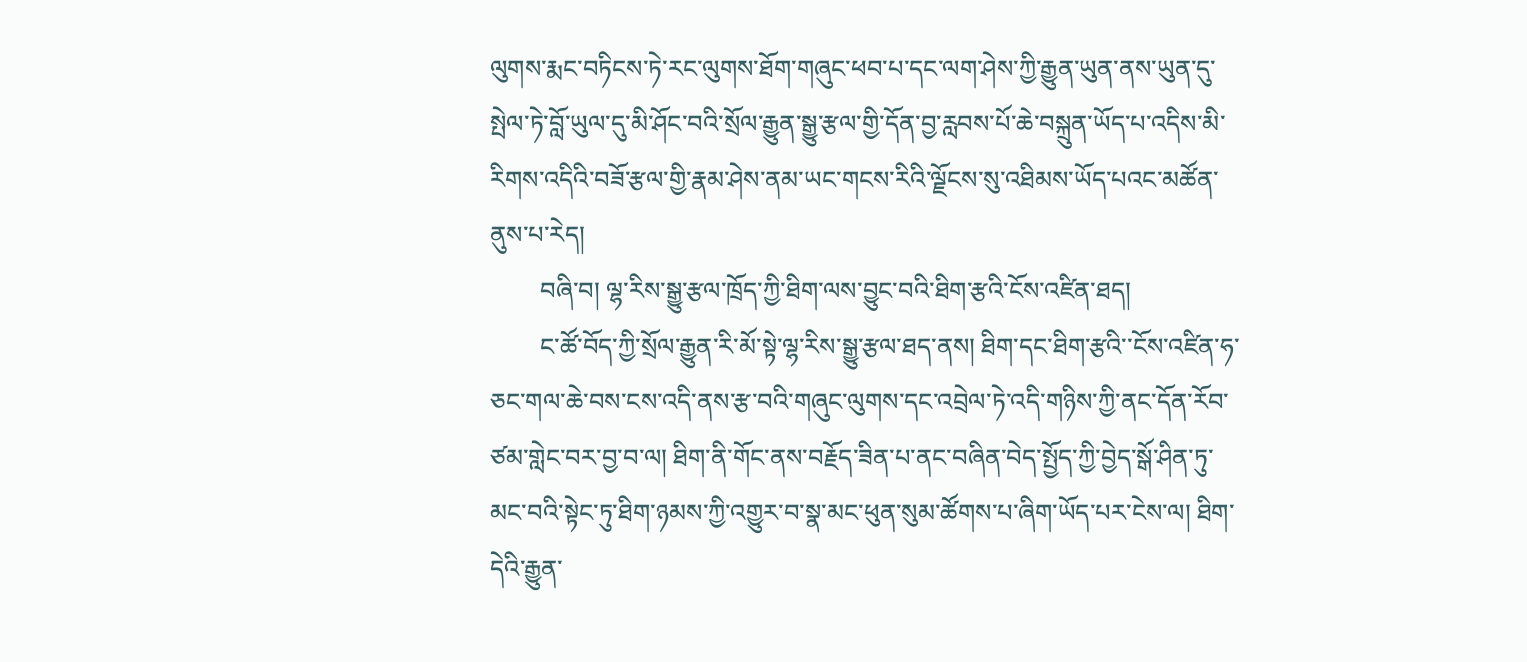ལུགས་རྨང་བཏིངས་ཏེ་རང་ལུགས་ཐོག་གཞུང་ཕབ་པ་དང་ལག་ཤེས་ཀྱི་རྒྱུན་ཡུན་ནས་ཡུན་དུ་སྤེལ་ཏེ་བློ་ཡུལ་དུ་མི་ཤོང་བའི་སྲོལ་རྒྱུན་སྒྱུ་རྩལ་གྱི་དོན་བྱ་རླབས་པོ་ཆེ་བསྐྲུན་ཡོད་པ་འདིས་མི་རིགས་འདིའི་བཟོ་རྩལ་གྱི་རྣམ་ཤེས་ནམ་ཡང་གངས་རིའི་ལྗོངས་སུ་འཐིམས་ཡོད་པའང་མཚོན་ནུས་པ་རེད།
        བཞི་བ། ལྷ་རིས་སྒྱུ་རྩལ་ཁྲོད་ཀྱི་ཐིག་ལས་བྱུང་བའི་ཐིག་རྩའི་ངོས་འཛིན་ཐད།
        ང་ཚོ་བོད་ཀྱི་སྲོལ་རྒྱུན་རི་མོ་སྟེ་ལྷ་རིས་སྒྱུ་རྩལ་ཐད་ནས། ཐིག་དང་ཐིག་རྩའི་་ངོས་འཛིན་ཧ་ཅང་གལ་ཆེ་བས་ངས་འདི་ནས་རྩ་བའི་གཞུང་ལུགས་དང་འབྲེལ་ཏེ་འདི་གཉིས་ཀྱི་ནང་དོན་རོབ་ཙམ་གླེང་བར་བྱ་བ་ལ། ཐིག་ནི་གོང་ནས་བརྗོད་ཟིན་པ་ནང་བཞིན་བེད་སྤྱོད་ཀྱི་བྱེད་སྒོ་ཤིན་ཏུ་མང་བའི་སྟེང་ཏུ་ཐིག་ཉམས་ཀྱི་འགྱུར་བ་སྣ་མང་ཕུན་སུམ་ཚོགས་པ་ཞིག་ཡོད་པར་ངེས་ལ། ཐིག་དེའི་རྒྱུན་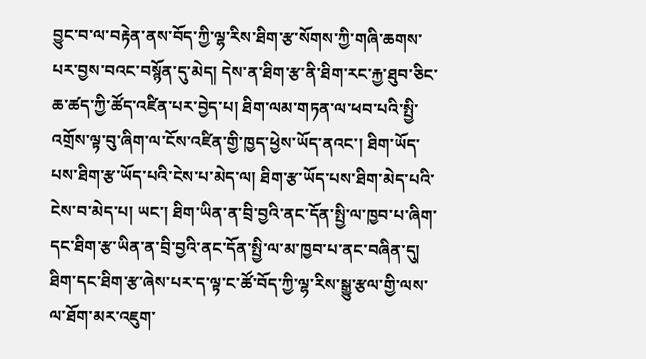བྱུང་བ་ལ་བརྟེན་ནས་བོད་ཀྱི་ལྷ་རིས་ཐིག་རྩ་སོགས་ཀྱི་གཞི་ཆགས་པར་བྱས་བའང་བསྙོན་དུ་མེད། དེས་ན་ཐིག་རྩ་ནི་ཐིག་རང་རྐྱ་ཐུབ་ཅིང་ཆ་ཚད་ཀྱི་ཚོད་འཛིན་པར་བྱེད་པ། ཐིག་ལམ་གཏན་ལ་ཕབ་པའི་སྤྱི་འགྲོས་ལྟ་བུ་ཞིག་ལ་ངོས་འཛིན་གྱི་ཁྱད་ཕྱེས་ཡོད་ནའང་། ཐིག་ཡོད་པས་ཐིག་རྩ་ཡོད་པའི་ངེས་པ་མེད་ལ། ཐིག་རྩ་ཡོད་པས་ཐིག་མེད་པའི་ངེས་བ་མེད་པ། ཡང་། ཐིག་ཡིན་ན་བྲི་བྱའི་ནང་དོན་སྤྱི་ལ་ཁྱབ་པ་ཞིག་དང་ཐིག་རྩ་ཡིན་ན་བྲི་བྱའི་ནང་དོན་སྤྱི་ལ་མ་ཁྱབ་པ་ནང་བཞིན་དུ། ཐིག་དང་ཐིག་རྩ་ཞེས་པར་ད་ལྟ་ང་ཚོ་བོད་ཀྱི་ལྷ་རིས་སྒྱུ་རྩལ་གྱི་ལས་ལ་ཐོག་མར་འཇུག་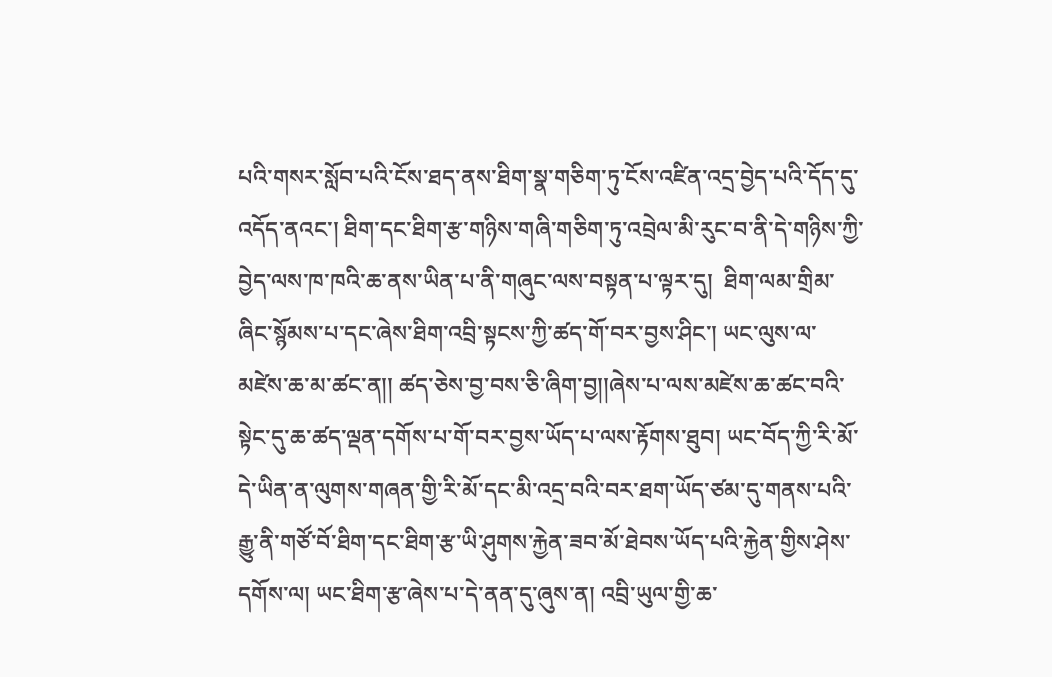པའི་གསར་སློབ་པའི་ངོས་ཐད་ནས་ཐིག་སྣ་གཅིག་ཏུ་ངོས་འཛིན་འདྲ་བྱེད་པའི་དོད་དུ་འདོད་ནའང་། ཐིག་དང་ཐིག་རྩ་གཉིས་གཞི་གཅིག་ཏུ་འབྲེལ་མི་རུང་བ་ནི་དེ་གཉིས་ཀྱི་བྱེད་ལས་ཁ་ཁའི་ཆ་ནས་ཡིན་པ་ནི་གཞུང་ལས་བསྟན་པ་ལྟར་དུ།  ཐིག་ལམ་གྲིམ་ཞིང་སྙོམས་པ་དང་ཞེས་ཐིག་འབྲི་སྟངས་ཀྱི་ཚད་གོ་བར་བྱས་ཤིང་། ཡང་ལུས་ལ་མཛེས་ཆ་མ་ཚང་ན།། ཚད་ཅེས་བྱ་བས་ཅི་ཞིག་བྱ།།ཞེས་པ་ལས་མཛེས་ཆ་ཚང་བའི་སྟེང་དུ་ཆ་ཚད་ལྡན་དགོས་པ་གོ་བར་བྱས་ཡོད་པ་ལས་རྟོགས་ཐུབ། ཡང་བོད་ཀྱི་རི་མོ་དེ་ཡིན་ན་ལུགས་གཞན་གྱི་རི་མོ་དང་མི་འདྲ་བའི་བར་ཐག་ཡོད་ཙམ་དུ་གནས་པའི་རྒྱུ་ནི་གཙོ་བོ་ཐིག་དང་ཐིག་རྩ་ཡི་ཤུགས་རྐྱེན་ཟབ་མོ་ཐེབས་ཡོད་པའི་རྐྱེན་གྱིས་ཤེས་དགོས་ལ། ཡང་ཐིག་རྩ་ཞེས་པ་དེ་ནན་དུ་ཞུས་ན། འབྲི་ཡུལ་གྱི་ཆ་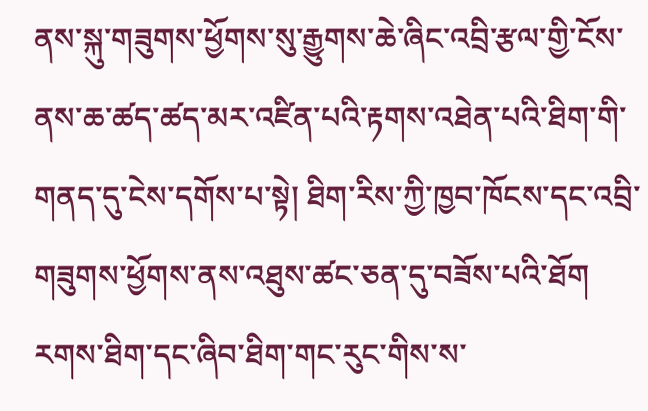ནས་སྐུ་གཟུགས་ཕྱོགས་སུ་རྒྱུགས་ཆེ་ཞིང་འབྲི་རྩལ་གྱི་ངོས་ནས་ཆ་ཚད་ཚད་མར་འཛིན་པའི་རྟགས་འཐེན་པའི་ཐིག་གི་གནད་དུ་ངེས་དགོས་པ་སྟེ། ཐིག་རིས་ཀྱི་ཁྱབ་ཁོངས་དང་འབྲི་གཟུགས་ཕྱོགས་ནས་འཐུས་ཚང་ཅན་དུ་བཟོས་པའི་ཐོག  རགས་ཐིག་དང་ཞིབ་ཐིག་གང་རུང་གིས་ས་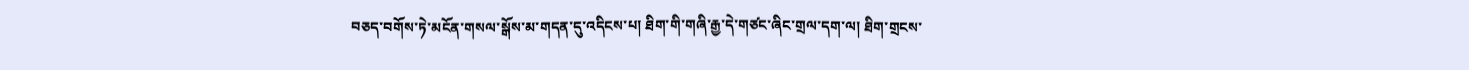བཅད་བགོས་ཏེ་མངོན་གསལ་སྒོས་མ་གདན་དུ་འདིངས་པ། ཐིག་གི་གཞི་རྒྱ་དེ་གཙང་ཞིང་གྲལ་དག་ལ། ཐིག་གྲངས་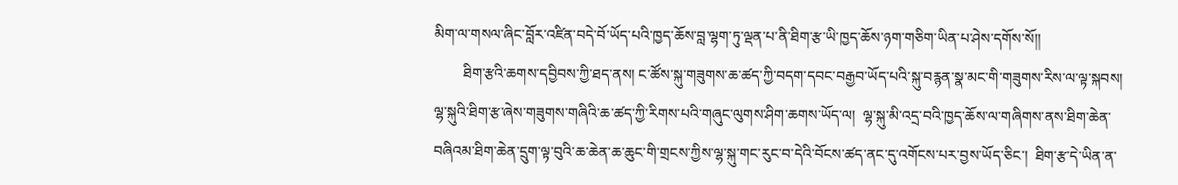མིག་ལ་གསལ་ཞིང་བློར་འཛིན་བདེ་བོ་ཡོད་པའི་ཁྱད་ཆོས་བླ་ལྷག་ཏུ་ལྡན་པ་ནི་ཐིག་རྩ་ཡི་ཁྱད་ཆོས་ཉག་གཅིག་ཡིན་པ་ཤེས་དགོས་སོ།།
        ཐིག་རྩའི་ཆགས་དབྱིབས་ཀྱི་ཐད་ནས། ང་ཚོས་སྐུ་གཟུགས་ཆ་ཚད་ཀྱི་བདག་དབང་བརྒྱབ་ཡོད་པའི་སྐུ་བརྙན་སྣ་མང་གི་གཟུགས་རིས་ལ་ལྟ་སྐབས། ལྷ་སྐུའི་ཐིག་རྩ་ཞེས་གཟུགས་གཞིའི་ཆ་ཚད་ཀྱི་རིགས་པའི་གཞུང་ལུགས་ཤིག་ཆགས་ཡོད་ལ།  ལྷ་སྐུ་མི་འདྲ་བའི་ཁྱད་ཆོས་ལ་གཞིགས་ནས་ཐིག་ཆེན་བཞིའམ་ཐིག་ཆེན་དྲུག་ལྟ་བུའི་ཆ་ཆེན་ཆ་ཆུང་གི་གྲངས་ཀྱིས་ལྷ་སྐུ་གང་རུང་བ་དེའི་བོངས་ཚད་ནང་དུ་འགོངས་པར་བྱས་ཡོད་ཅིང་།  ཐིག་རྩ་དེ་ཡིན་ན་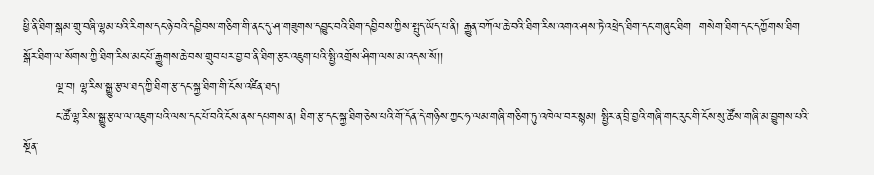ཕྱི་ནི་ཐིག་སྒམ་གྲུ་བཞི་ལྷམ་པའི་རིགས་དང་ཉེ་བའི་དབྱིབས་གཅིག་གི་ནང་དུ་ཤ་གཟུགས་དབྱུང་བའི་ཐིག་དབྱིབས་ཀྱིས་སྤུད་ཡོད་པ་ནི། རྒྱུན་བཀོལ་ཆེ་བའི་ཐིག་རིས་འགའ་ཤས་ཏེ་འཕྲེད་ཐིག་དང་གཞུང་ཐིག  གསེག་ཐིག་དང་དཀྱོགས་ཐིག  སྒོར་ཐིག་ལ་སོགས་ཀྱི་ཐིག་རིས་མང་པོ་རྒྱུགས་ཆེ་བས་གྲུབ་པར་བྱ་བ་ནི་ཐིག་རྩར་འཇུག་པའི་སྤྱི་འགྲོས་ཤིག་ལས་མ་འདས་སོ།།
        ལྔ་བ། ལྷ་རིས་སྒྱུ་རྩལ་ཐད་ཀྱི་ཐིག་རྩ་དང་སྐྱ་ཐིག་གི་ངོས་འཛིན་ཐད།
        ང་ཚོ་ལྷ་རིས་སྒྱུ་རྩལ་ལ་འཇུག་པའི་ལས་དང་པོ་བའི་ངོས་ནས་དཔགས་ན། ཐིག་རྩ་དང་སྐྱ་ཐིག་ཅེས་པའི་གོ་དོན་དེ་གཉིས་ཀྱང་ཧ་ལམ་གཞི་གཅིག་ཏུ་འཁེལ་བར་སྙམ། སྤྱིར་ན་བྲི་བྱའི་གཞི་གང་རུང་གི་ངོས་སུ་ཚོས་གཞི་མ་བྱུགས་པའི་སྔོན་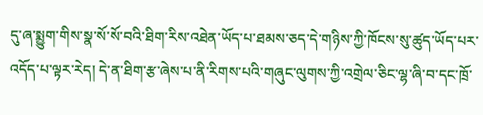དུ་ཞ་སྨྱུག་གིས་སྣ་སོ་སོ་བའི་ཐིག་རིས་འཐེན་ཡོད་པ་ཐམས་ཅད་དེ་གཉིས་ཀྱི་ཁོངས་སུ་ཚུད་ཡོད་པར་འདོད་པ་ལྟར་རེད། དེ་ན་ཐིག་རྩ་ཞེས་པ་ནི་རིགས་པའི་གཞུང་ལུགས་ཀྱི་འགྲེལ་ཅིང་ལྷ་ཞི་བ་དང་ཁྲོ་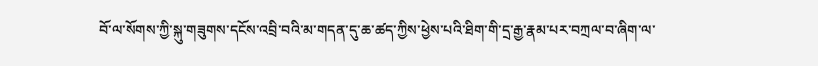བོ་ལ་སོགས་ཀྱི་སྐུ་གཟུགས་དངོས་འབྲི་བའི་མ་གདན་དུ་ཆ་ཚད་ཀྱིས་ཕྱེས་པའི་ཐིག་གི་དྲ་རྒྱ་རྣམ་པར་བཀྲལ་བ་ཞིག་ལ་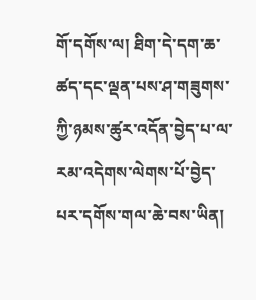གོ་དགོས་ལ། ཐིག་དེ་དག་ཆ་ཚད་དང་ལྡན་པས་ཤ་གཟུགས་ཀྱི་ཉམས་ཚུར་འདོན་བྱེད་པ་ལ་རམ་འདེགས་ལེགས་པོ་བྱེད་པར་དགོས་གལ་ཆེ་བས་ཡིན།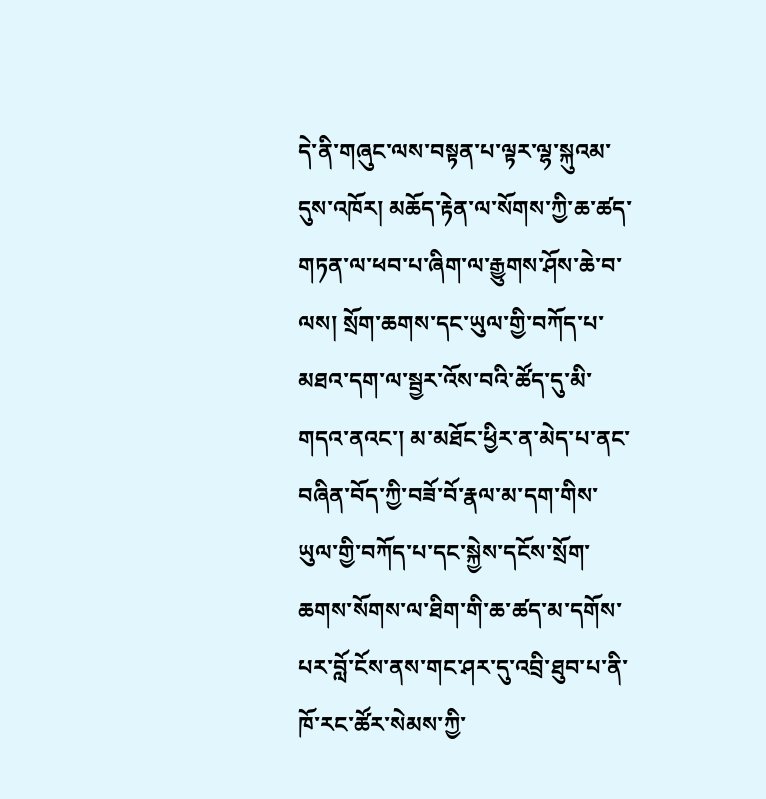དེ་ནི་གཞུང་ལས་བསྟན་པ་ལྟར་ལྷ་སྐུའམ་དུས་འཁོར། མཆོད་རྟེན་ལ་སོགས་ཀྱི་ཆ་ཚད་གཏན་ལ་ཕབ་པ་ཞིག་ལ་རྒྱུགས་ཤོས་ཆེ་བ་ལས། སྲོག་ཆགས་དང་ཡུལ་གྱི་བཀོད་པ་མཐའ་དག་ལ་སྦྱར་འོས་བའི་ཚོད་དུ་མི་གདའ་ནའང་། མ་མཐོང་ཕྱིར་ན་མེད་པ་ནང་བཞིན་བོད་ཀྱི་བཟོ་བོ་རྣལ་མ་དག་གིས་ཡུལ་གྱི་བཀོད་པ་དང་སྐྱེས་དངོས་སྲོག་ཆགས་སོགས་ལ་ཐིག་གི་ཆ་ཚད་མ་དགོས་པར་བློ་ངོས་ནས་གང་ཤར་དུ་འབྲི་ཐུབ་པ་ནི་ཁོ་རང་ཚོར་སེམས་ཀྱི་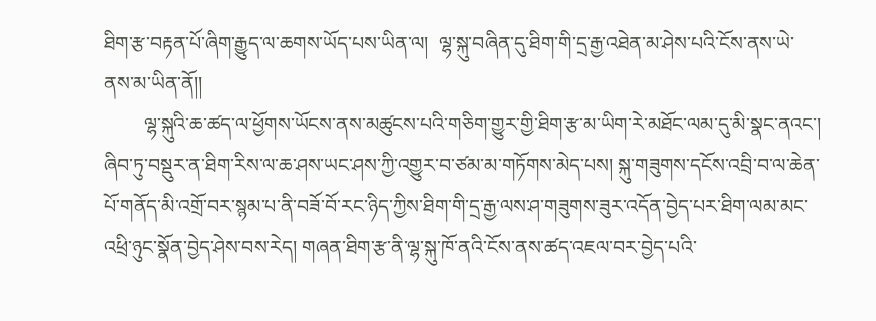ཐིག་རྩ་བརྟན་པོ་ཞིག་རྒྱུད་ལ་ཆགས་ཡོད་པས་ཡིན་ལ།  ལྷ་སྐུ་བཞིན་དུ་ཐིག་གི་དྲ་རྒྱ་འཐེན་མ་ཤེས་པའི་ངོས་ནས་ཡེ་ནས་མ་ཡིན་ནོ།།
        ལྷ་སྐུའི་ཆ་ཚད་ལ་ཕྱོགས་ཡོངས་ནས་མཚུངས་པའི་གཅིག་གྱུར་གྱི་ཐིག་རྩ་མ་ཡིག་རེ་མཐོང་ལམ་དུ་མི་སྣང་ནའང་། ཞིབ་ཏུ་བསྡུར་ན་ཐིག་རིས་ལ་ཆ་ཤས་ཡང་ཤས་ཀྱི་འགྱུར་བ་ཙམ་མ་གཏོགས་མེད་པས། སྐུ་གཟུགས་དངོས་འབྲི་བ་ལ་ཆེན་པོ་གནོད་མི་འགྲོ་བར་སྙམ་པ་ནི་བཟོ་བོ་རང་ཉིད་ཀྱིས་ཐིག་གི་དྲ་རྒྱ་ལས་ཤ་གཟུགས་ཟུར་འདོན་བྱེད་པར་ཐིག་ལམ་མང་འཕྲི་ཉུང་སྣོན་བྱེད་ཤེས་བས་རེད། གཞན་ཐིག་རྩ་ནི་ལྷ་སྐུ་ཁོ་ནའི་ངོས་ནས་ཚད་འཇལ་བར་བྱེད་པའི་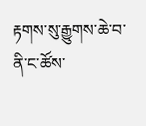རྟགས་སུ་རྒྱུགས་ཆེ་བ་ནི་ང་ཚོས་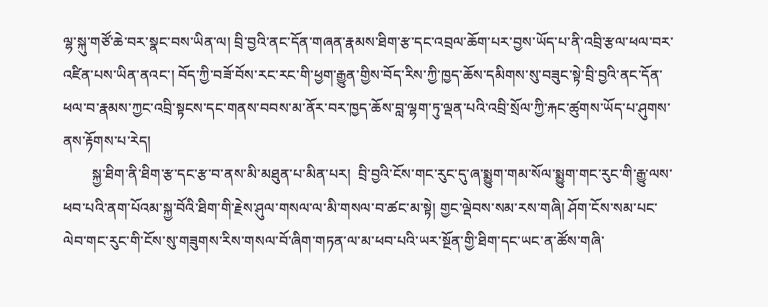ལྷ་སྐུ་གཙོ་ཆེ་བར་སྣང་བས་ཡིན་ལ། བྲི་བྱའི་ནང་དོན་གཞན་རྣམས་ཐིག་རྩ་དང་འབྲལ་ཆོག་པར་བྱས་ཡོད་པ་ནི་འབྲི་རྩལ་ཕལ་བར་འཛིན་པས་ཡིན་ནའང་། བོད་ཀྱི་བཟོ་བོས་རང་རང་གི་ཕྱག་རྒྱུན་གྱིས་བོད་རིས་ཀྱི་ཁྱད་ཆོས་དམིགས་སུ་བཟུང་སྟེ་བྲི་བྱའི་ནང་དོན་ཕལ་བ་རྣམས་ཀྱང་འབྲི་སྟངས་དང་གནས་བབས་མ་ནོར་བར་ཁྱད་ཆོས་བླ་ལྷག་ཏུ་ལྡན་པའི་འབྲི་སྲོལ་ཀྱི་རྐང་ཚུགས་ཡོད་པ་ཤུགས་ནས་རྟོགས་པ་རེད།
        སྐྱ་ཐིག་ནི་ཐིག་རྩ་དང་རྩ་བ་ནས་མི་མཐུན་པ་མིན་པར།  བྲི་བྱའི་ངོས་གང་རུང་དུ་ཞ་སྨྱུག་གམ་སོལ་སྨྱུག་གང་རུང་གི་རྒྱུ་ལས་ཕབ་པའི་ནག་པོའམ་སྐྱ་བོའི་ཐིག་གི་རྗེས་ཤུལ་གསལ་ལ་མི་གསལ་བ་ཚང་མ་སྟེ། གྱང་ལྡེབས་སམ་རས་གཞི། ཤོག་ངོས་སམ་པང་ལེབ་གང་རུང་གི་ངོས་སུ་གཟུགས་རིས་གསལ་བོ་ཞིག་གཏན་ལ་མ་ཕབ་པའི་ཡར་སྔོན་གྱི་ཐིག་དང་ཡང་ན་ཚོས་གཞི་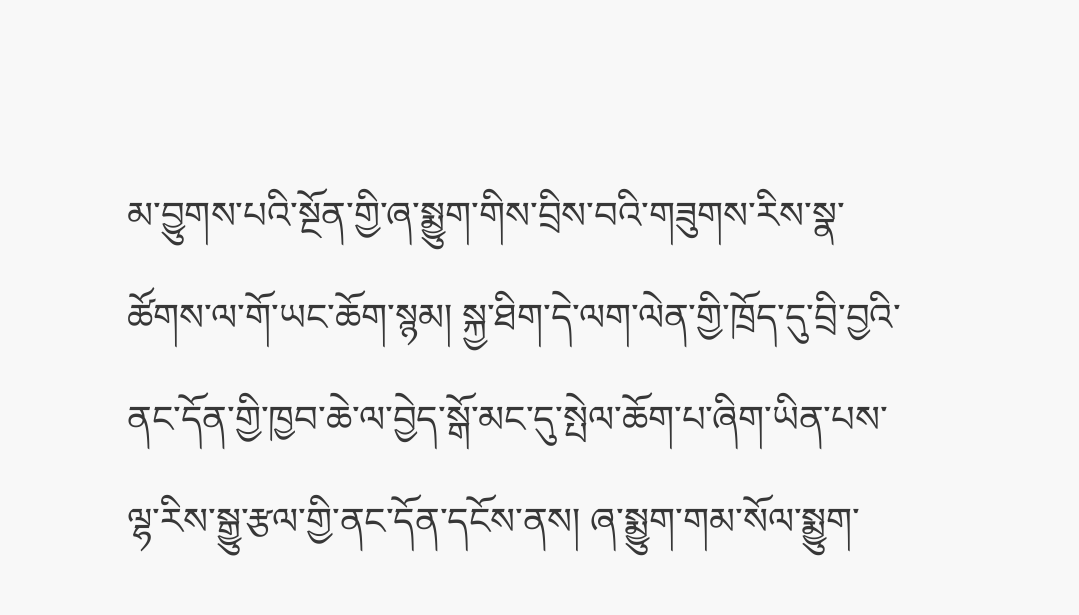མ་བྱུགས་པའི་སྔོན་གྱི་ཞ་སྨྱུག་གིས་བྲིས་བའི་གཟུགས་རིས་སྣ་ཚོགས་ལ་གོ་ཡང་ཆོག་སྙམ། སྐྱ་ཐིག་དེ་ལག་ལེན་གྱི་ཁྲོད་དུ་བྲི་བྱའི་ནང་དོན་གྱི་ཁྱབ་ཆེ་ལ་བྱེད་སྒོ་མང་དུ་སྤེལ་ཆོག་པ་ཞིག་ཡིན་པས་ལྷ་རིས་སྒྱུ་རྩལ་གྱི་ནང་དོན་དངོས་ནས། ཞ་སྨྱུག་གམ་སོལ་སྨྱུག་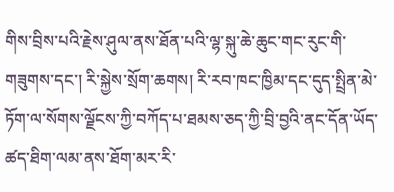གིས་བྲིས་པའི་རྗེས་ཤུལ་ནས་ཐོན་པའི་ལྷ་སྐུ་ཆེ་ཆུང་གང་རུང་གི་གཟུགས་དང་། རི་སྐྱེས་སྲོག་ཆགས། རི་རབ་ཁང་ཁྱིམ་དང་དུད་སྤྲིན་མེ་ཏོག་ལ་སོགས་ལྗོངས་ཀྱི་བཀོད་པ་ཐམས་ཅད་ཀྱི་བྲི་བྱའི་ནང་དོན་ཡོད་ཚད་ཐིག་ལམ་ནས་ཐོག་མར་རི་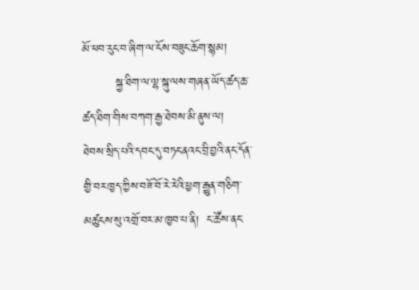མོ་ཕབ་རུང་བ་ཞིག་ལ་ངོས་བཟུང་ཆོག་སྙམ།
        སྐྱ་ཐིག་ལ་ལྷ་སྐུ་ལས་གཞན་ཡོད་ཚད་ཆ་ཚད་ཐིག་གིས་བཀག་རྒྱ་ཐེབས་མི་ནུས་ལ།  ཐེབས་སྲིད་པའི་དབང་དུ་བཏང་ནའང་བྲི་བྱའི་ནང་དོན་གྱི་བར་ཁྱད་ཀྱིས་བཟོ་བོ་རེ་རེའི་ཕྱག་རྒྱུན་གཅིག་མཚུངས་སུ་འགྲོ་བར་མ་ཁྱབ་པ་ནི།  ང་ཚོས་ནང་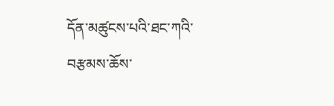དོན་མཚུངས་པའི་ཐང་ཀའི་བརྩམས་ཆོས་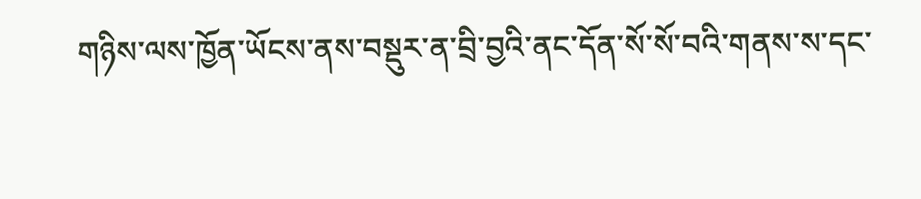གཉིས་ལས་ཁྱོན་ཡོངས་ནས་བསྡུར་ན་བྲི་བྱའི་ནང་དོན་སོ་སོ་བའི་གནས་ས་དང་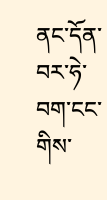ནང་དོན་བར་ཧེ་བག་ངང་གིས་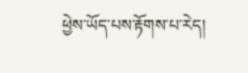ཕྱེས་ཡོད་པས་རྟོགས་པ་རེད།